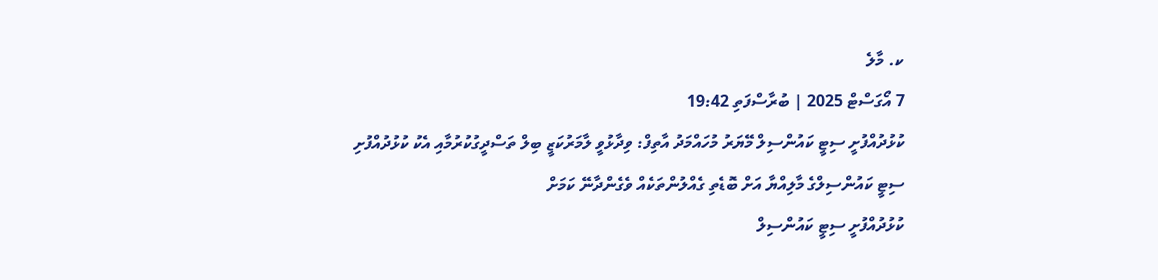ކ. މާލެ
7 އޯގަސްޓް 2025 | ބުރާސްފަތި 19:42
ކުޅުދުއްފުށީ ސިޓީ ކައުންސިލް މޭޔަރު މުހައްމަދު އާތިފް: ވިދާޅުވީ ލާމަރުކަޒީ ބިލް ތަސްދީގުކުރުމާއި އެކު ކުޅުދުއްފުށި ސިޓީ ކައުންސިލްގެ މާލިއްޔާ އަށް ބޮޑެތި ގެއްލުންތަކެއް ވެގެންދާނޭ ކަމަށް
ކުޅުދުއްފުށީ ސިޓީ ކައުންސިލް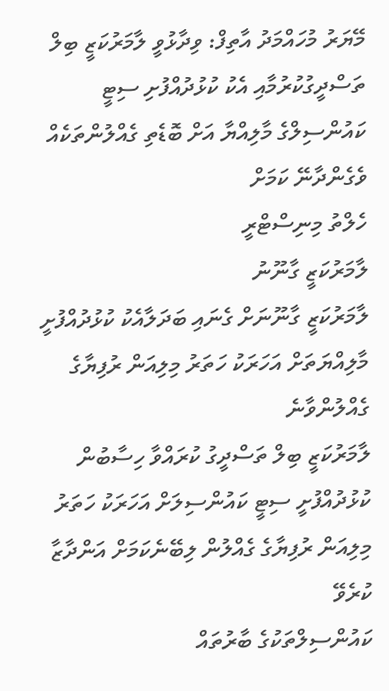މޭޔަރު މުހައްމަދު އާތިފް: ވިދާޅުވީ ލާމަރުކަޒީ ބިލް ތަސްދީގުކުރުމާއި އެކު ކުޅުދުއްފުށި ސިޓީ ކައުންސިލްގެ މާލިއްޔާ އަށް ބޮޑެތި ގެއްލުންތަކެއް ވެގެންދާނޭ ކަމަށް
ހެލްތު މިނިސްޓްރީ
ލާމަރުކަޒީ ގާނޫނު
ލާމަރުކަޒީ ގާނޫނަށް ގެނައި ބަދަލާއެކު ކުޅުދުއްފުށީ މާލިއްޔަތަށް އަހަރަކު ހަތަރު މިލިއަން ރުފިޔާގެ ގެއްލުންވާނެ
ލާމަރުކަޒީ ބިލް ތަސްދީގު ކުރައްވާ ހިސާބުން ކުޅުދުއްފުށީ ސިޓީ ކައުންސިލަށް އަހަރަކު ހަތަރު މިލިއަން ރުފިޔާގެ ގެއްލުން ލިބޭނެކަމަށް އަންދާޒާ ކުރެވޭ
ކައުންސިލްތަކުގެ ބާރުތައް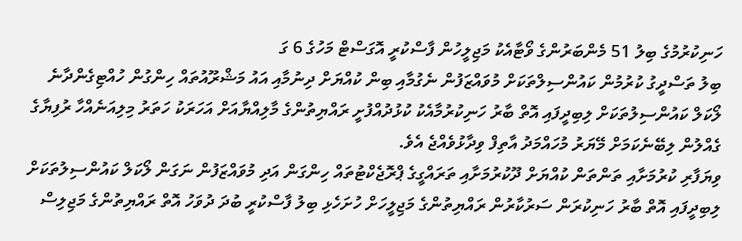ހަނިކުރުމުގެ ބިލު 51 މެންބަރުންގެ ވޯޓާއެކު މަޖިލީހުން ފާސްކުރީ އޮގަސްޓް މަހުގެ 6 ގަ
ބިލު ތަސްދީގު ކުރުމުން ކައުންސިލްތަކަށް މުވައްޒަފުން ނެގުމާއި ބިން ކުއްޔަށް ދިނުމާއި އައު މަޝްރޫއުތައް ހިންގުން ހުއްޓިގެންދާނެ
ލޯކަލް ކައުންސިލުތަކަށް ލިބިދީފައި އޮތް ބާރު ހަނިކުރުމާއެކު ކުޅުދުއްފުށީ ރައްޔިތުންގެ މާލިއްޔާއަށް އަހަރަކު ހަތަރު މިލިއަނެއްހާ ރުފިޔާގެ ގެއްލުން ލިބޭނެކަމަށް މޭޔަރު މުހައްމަދު އާތިފް ވިދާޅުވެއްޖެ އެވެ.
ވިޔަފާރި ކުރުމަށާއި ތަންތަން ކުއްޔަށް ދޫކުރުމަށާއި ތަރައްގީގެ ޕްރޮޖެކްޓުތައް ހިންގަން އަދި މުވައްޒަފުން ނަގަން ލޯކަލް ކައުންސިލުތަކަށް ލިބިދީފައި އޮތް ބާރު ހަނިކުރަން ސަރުކާރުން ރައްޔިތުންގެ މަޖިލީހަށް ހުށަހެޅި ބިލު ފާސްކުރީ ބުދަ ދުވަހު އޮތް ރައްޔިތުންގެ މަޖިލިސް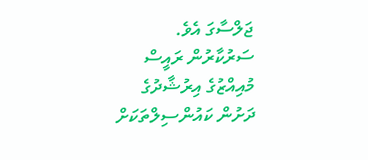ޖަލްސާގަ އެވެ.
ސަރުކާރުން ރައީސް މުއިއްޒުގެ އިރުޝާދުގެ ދަށުން ކައުންސިލްތަކަށް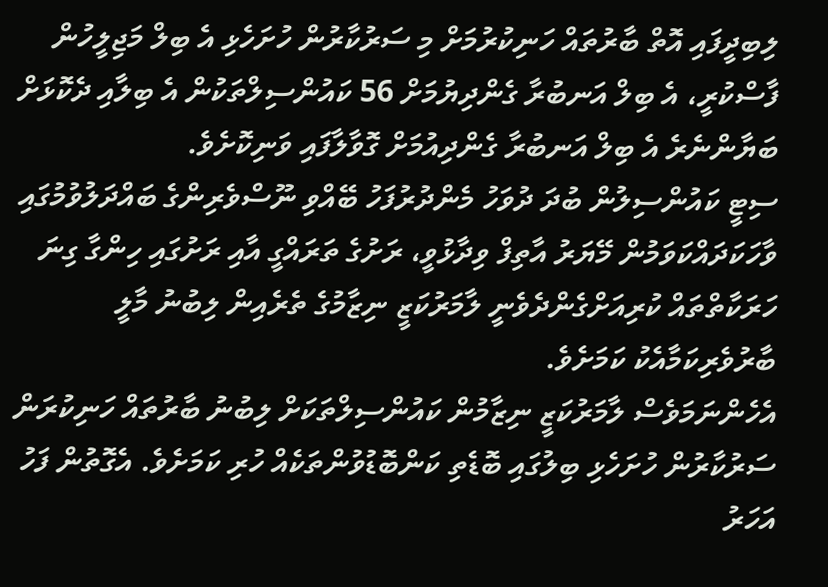ލިބިދީފައި އޮތް ބާރުތައް ހަނިކުރުމަށް މި ސަރުކާރުން ހުށަހެޅި އެ ބިލް މަޖިލީހުން ފާސްކުރީ، އެ ބިލް އަނބުރާ ގެންދިޔުމަށް 56 ކައުންސިލްތަކުން އެ ބިލާއި ދެކޮޅަށް ބަޔާންނެރެ އެ ބިލް އަނބުރާ ގެންދިއުމަށް ގޮވާލާފައި ވަނިކޮށެވެ.
ސިޓީ ކައުންސިލުން ބުދަ ދުވަހު މެންދުރުފަހު ބޭއްވި ނޫސްވެރިންގެ ބައްދަލުވުމުގައި ވާހަކަދައްކަވަމުން މޭޔަރު އާތިފް ވިދާޅުވީ، ރަށުގެ ތަރައްގީ އާއި ރަށުގައި ހިންގާ ގިނަ ހަރަކާތްތައް ކުރިއަށްގެންދެވެނީ ލާމަރުކަޒީ ނިޒާމުގެ ތެރެއިން ލިބުނު މާލީ ބާރުވެރިކަމާއެކު ކަމަށެވެ.
އެހެންނަމަވެސް ލާމަރުކަޒީ ނިޒާމުން ކައުންސިލްތަކަށް ލިބުނު ބާރުތައް ހަނިކުރަން ސަރުކާރުން ހުށަހެޅި ބިލުގައި ބޮޑެތި ކަންބޮޑުވުންތަކެއް ހުރި ކަމަށެވެ. އެގޮތުން ފަހު އަހަރު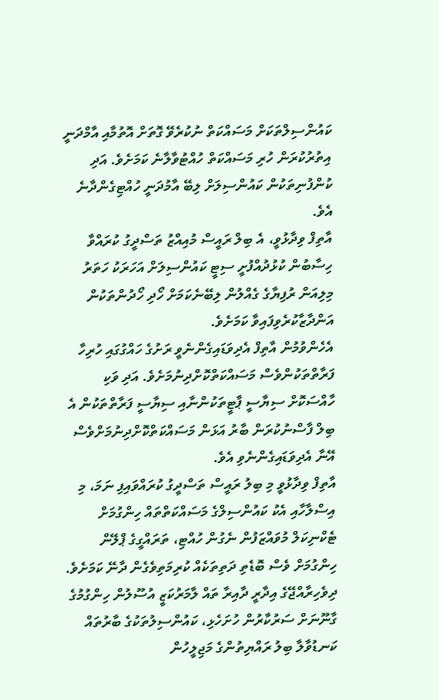ކައުންސިލްތަކަށް މަސައްކަތް ނުކުރެވޭ ގޮތަށް އޮތުމާއި އާމްދަނީ އިތުރުކުރަން ހުރި މަސައްކަތް ހުއްޓުވާލާނެ ކަމަށެވެ. އަދި ކުންފުނިތަކުން ކައުންސިލަށް ލިބޭ އާމުދަނީ ހުއްޓިގެންދާނެ އެވެ.
އާތިފް ވިދާޅުވީ، އެ ބިލް ރައީސް މުއިއްޒު ތަސްދީގު ކުރައްވާ ހިސާބުން ކުޅުދުއްފުށީ ސިޓީ ކައުންސިލަށް އަހަރަކު ހަތަރު މިލިއަން ރުފިޔާގެ ގެއްލުން ލިބޭނެކަމަށް ހޯދި ހޯދުންތަކުން އަންދާޒާކުރެވިފައިވާ ކަމަށެވެ.
އެހެންވުމުން އާތިފް އެދިވަޑައިގެންނެވީ ރަށުގެ ހައްގުގައި ހުރިހާ ފަރާތްތަކުންވެސް މަސައްކަތްކޮށްދިނުމަށެވެ. އަދި ވަކި ހާއްސަކޮށް ސިޔާސީ ޕާޓީތަކުންނާއި ސިޔާސީ ފަރާތްތަކުން އެ ބިލް ފާސްނުކުރަން ބާރު އަޅަން މަސައްކަތްކޮށްދިނުމަށްވެސް އޭނާ އެދިވަޑައިގެންނެވި އެވެ.
އާތިފް ވިދާޅުވީ މި ބިލު ރައީސް ތަސްދީގު ކުރައްވައިފި ނަމަ، މި އިސްލާހާއި އެކު ކައުންސިލްގެ މަސައްކަތްތައް ހިންގުމަށް ޓެކްނިކަލް މުވައްޒަފުން ނެގުން ހުއްޓި، ތަރައްގީގެ ޕްލޭން ހިންގުމަށް ވެސް ބޮޑެތި ދަތިތަކެއް ކުރިމަތިވެގެން ދާނޭ ކަމަށެވެ.
ދިވެހިރާއްޖޭގެ އިދާރީ ދާއިރާ ތައް ލާމަރުކަޒީ އުސޫލުން ހިންގުމުގެ ގާނޫނަށް ސަރުކާރުން ހުށަހެޅި، ކައުންސިލުތަކުގެ ބާރުތައް ކަނޑުވާލާ ބިލު ރައްޔިތުންގެ މަޖިލީހުން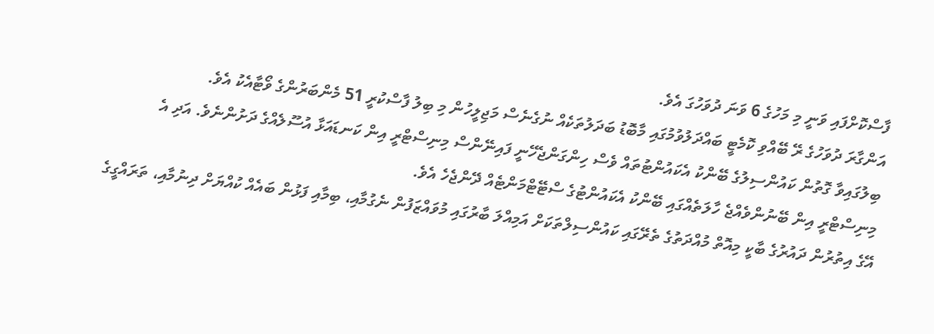ފާސްކޮށްފައި ވަނީ މި މަހުގެ 6 ވަނަ ދުވަހުގަ އެވެ.
އަންގާރަ ދުވަހުގެ ރޭ ބޭއްވި ކޮމެޓީ ބައްދަލުވުމުގައި މާބޮޑު ބަދަލުތަކެއް ނުގެނެސް މަޖިލީހުން މި ބިލު ފާސްކުރީ 51 މެންބަރުންގެ ވޯޓާއެކު އެވެ.
ބިލުގައިވާ ގޮތުން ކައުންސިލުގެ ބޭންކު އެކައުންޓުތައް ވެސް ހިންގަންޖެހޭނީ ފައިނޭންސް މިނިސްޓްރީ އިން ކަނޑައަޅާ އުސޫލެއްގެ ދަށުންނެވެ. އަދި އެ މިނިސްޓްރީ އިން ބޭނުންވެއްޖެ ހާލަތެއްގައި ބޭންކު އެކައުންޓުގެ ސްޓޭޓްމަންޓެއް ދޭންޖެހެ އެވެ.
އޭގެ އިތުރުން ދައުރުގެ ބާކީ މިއޮތް މުއްދަތުގެ ތެރޭގައި ކައުންސިލްތަކަށް އަމިއްލަ ބާރުގައި މުވައްޒަފުން ނެގުމާއި، ބިމާއި ފަޅުން ބައެއް ކުއްޔަށް ދިނުމާއި، ތަރައްގީގެ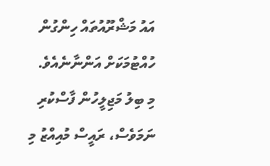އައު މަޝްރޫއުތައް ހިންގުން ހުއްޓުމަކަށް އަންނާނެއެވެ.
މި ބިލު މަޖިލީހުން ފާސްކުރި ނަމަވެސް، ރައީސް މުއިއްޒު މި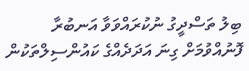ބިލު ތަސްދީގު ނުކުރައްވަވާ އަނބުރާ ފޮނުއްވުމަށް ގިނަ އަދަދެއްގެ ކައުންސިލްތަކުން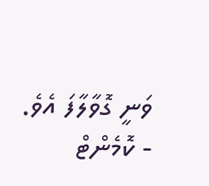ވަނީ ގޮވާލާފަ އެވެ.
- ކޮމެންޓް